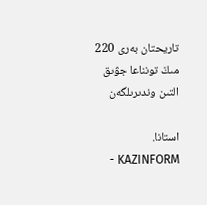تاريحتان بەرى 220 مىڭ تونناعا جۋىق التىن وندىرىلگەن

استانا. KAZINFORM -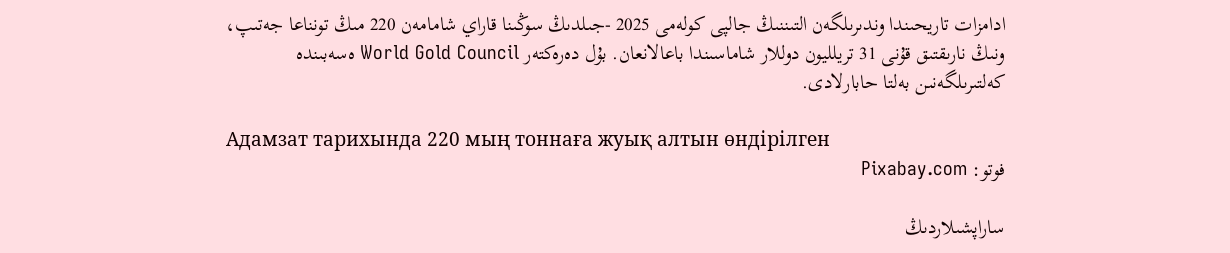ادامزات تاريحىندا وندىرىلگەن التىننىڭ جالپى كولەمى 2025 -جىلدىڭ سوڭىنا قاراي شامامەن 220 مىڭ تونناعا جەتىپ، ونىڭ نارىقتىق قۇنى 31 تريلليون دوللار شاماسىندا باعالانعان. بۇل دەرەكتەر World Gold Council ەسەبىندە كەلتىرىلگەنىن بەلتا حابارلادى.

Адамзат тарихында 220 мың тоннаға жуық алтын өндірілген
فوتو: Pixabay.com

ساراپشىلاردىڭ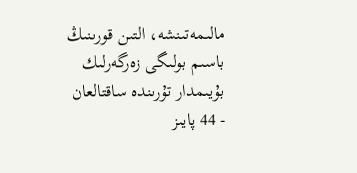مالىمەتىنشە، التىن قورىنىڭ باسىم بولىگى زەرگەرلىك بۇيىمدار تۇرىندە ساقتالعان - 44 پايىز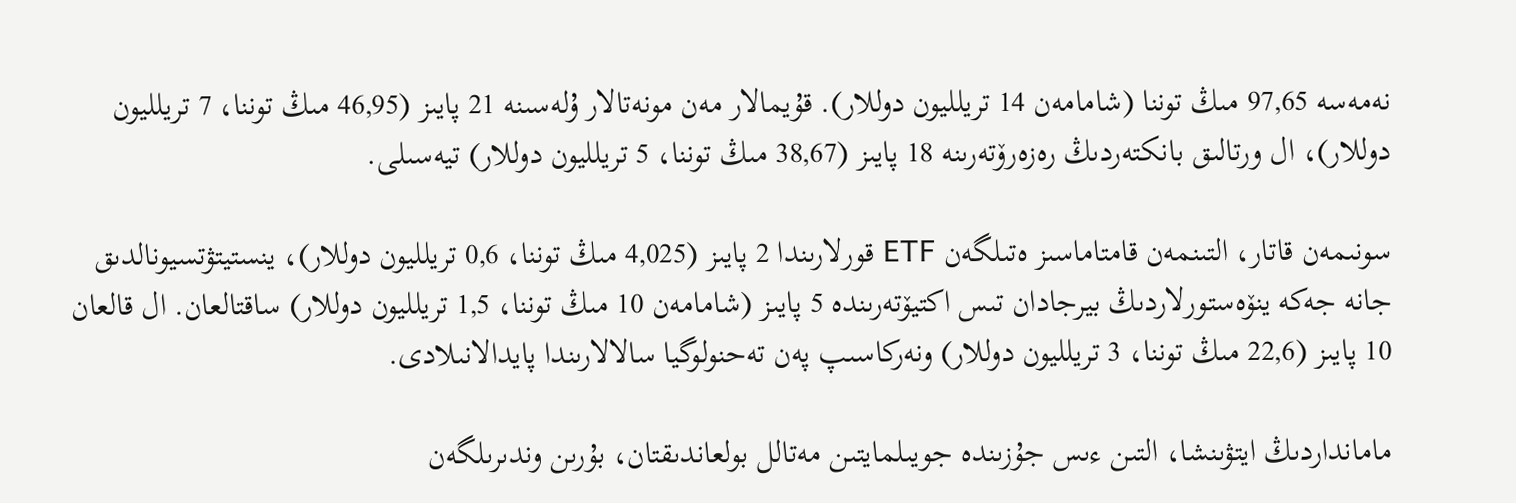نەمەسە 97,65 مىڭ توننا (شامامەن 14 تريلليون دوللار). قۇيمالار مەن مونەتالار ۇلەسىنە 21 پايىز (46,95 مىڭ توننا، 7 تريلليون دوللار)، ال ورتالىق بانكتەردىڭ رەزەرۆتەرىنە 18 پايىز (38,67 مىڭ توننا، 5 تريلليون دوللار) تيەسىلى.

سونىمەن قاتار، التىنمەن قامتاماسىز ەتىلگەن ETF قورلارىندا 2 پايىز (4,025 مىڭ توننا، 0,6 تريلليون دوللار)، ينستيتۋتسيونالدىق جانە جەكە ينۆەستورلاردىڭ بيرجادان تىس اكتيۆتەرىندە 5 پايىز (شامامەن 10 مىڭ توننا، 1,5 تريلليون دوللار) ساقتالعان. ال قالعان 10 پايىز (22,6 مىڭ توننا، 3 تريلليون دوللار) ونەركاسىپ پەن تەحنولوگيا سالالارىندا پايدالانىلادى.

مامانداردىڭ ايتۋىنشا، التىن ءىس جۇزىندە جويىلمايتىن مەتالل بولعاندىقتان، بۇرىن وندىرىلگەن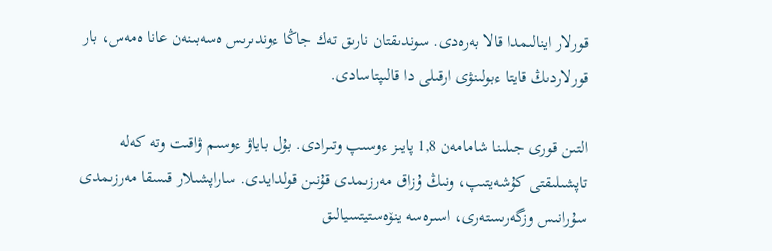قورلار اينالىمدا قالا بەرەدى. سوندىقتان نارىق تەك جاڭا ءوندىرىس ەسەبىنەن عانا ەمەس، بار قورلاردىڭ قايتا ءبولىنۋى ارقىلى دا قالىپتاسادى.

التىن قورى جىلىنا شامامەن 1,8 پايىز ءوسىپ وتىرادى. بۇل باياۋ ءوسىم ۋاقىت وتە كەلە تاپشىلىقتى كۇشەيتىپ، ونىڭ ۇزاق مەرزىمدى قۇنىن قولدايدى. ساراپشىلار قىسقا مەرزىمدى سۇرانىس وزگەرىستەرى، اسىرەسە ينۆەستيتسيالىق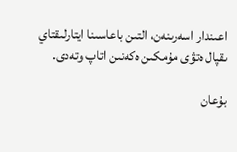اعىندار اسەرىنەن، التىن باعاسىنا ايتارلىقتاي ىقپال ەتۋى مۇمكىن ەكەنىن اتاپ وتەدى.

بۇعان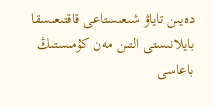دەيىن تاياۋ شىعىستاعى قاقتىعىسقا بايلانىستى التىن مەن كۇمىستىڭ باعاسى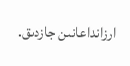ارزانداعانىن جازدىق.